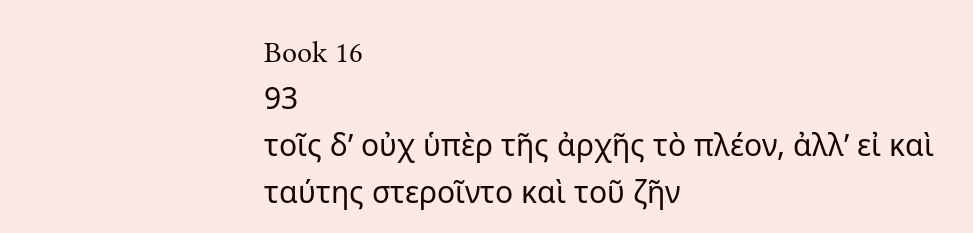Book 16
93
τοῖς δʼ οὐχ ὑπὲρ τῆς ἀρχῆς τὸ πλέον, ἀλλʼ εἰ καὶ ταύτης στεροῖντο καὶ τοῦ ζῆν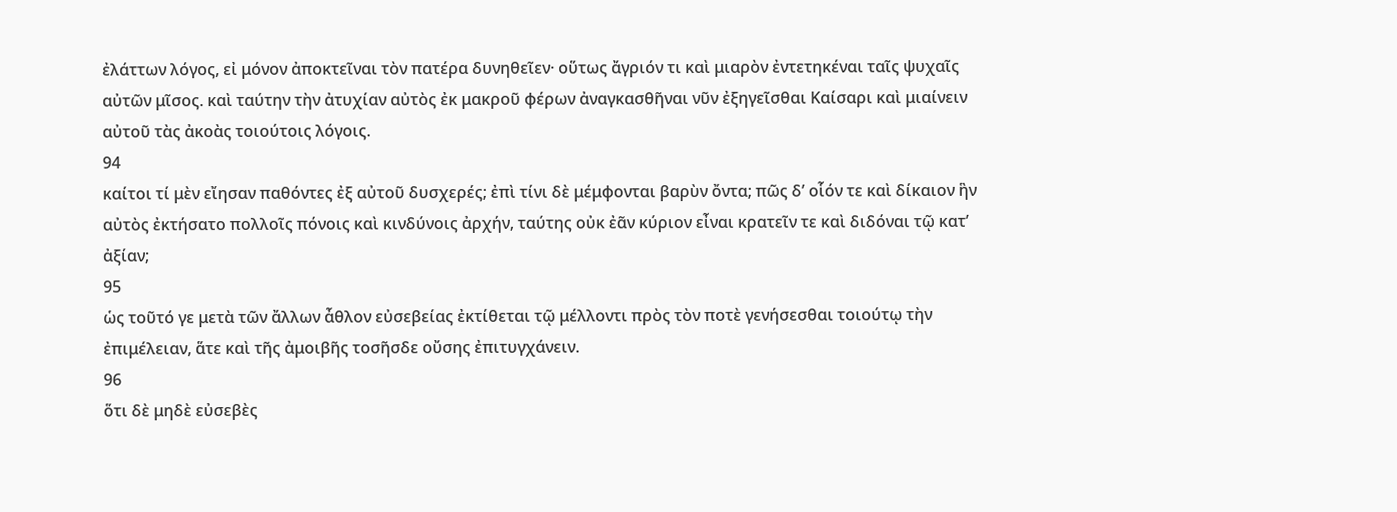ἐλάττων λόγος, εἰ μόνον ἀποκτεῖναι τὸν πατέρα δυνηθεῖεν· οὕτως ἄγριόν τι καὶ μιαρὸν ἐντετηκέναι ταῖς ψυχαῖς αὐτῶν μῖσος. καὶ ταύτην τὴν ἀτυχίαν αὐτὸς ἐκ μακροῦ φέρων ἀναγκασθῆναι νῦν ἐξηγεῖσθαι Καίσαρι καὶ μιαίνειν αὐτοῦ τὰς ἀκοὰς τοιούτοις λόγοις.
94
καίτοι τί μὲν εἴησαν παθόντες ἐξ αὐτοῦ δυσχερές; ἐπὶ τίνι δὲ μέμφονται βαρὺν ὄντα; πῶς δʼ οἷόν τε καὶ δίκαιον ἣν αὐτὸς ἐκτήσατο πολλοῖς πόνοις καὶ κινδύνοις ἀρχήν, ταύτης οὐκ ἐᾶν κύριον εἶναι κρατεῖν τε καὶ διδόναι τῷ κατʼ ἀξίαν;
95
ὡς τοῦτό γε μετὰ τῶν ἄλλων ἆθλον εὐσεβείας ἐκτίθεται τῷ μέλλοντι πρὸς τὸν ποτὲ γενήσεσθαι τοιούτῳ τὴν ἐπιμέλειαν, ἅτε καὶ τῆς ἀμοιβῆς τοσῆσδε οὔσης ἐπιτυγχάνειν.
96
ὅτι δὲ μηδὲ εὐσεβὲς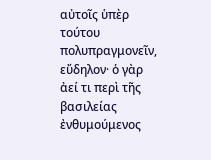αὐτοῖς ὑπὲρ τούτου πολυπραγμονεῖν, εὔδηλον· ὁ γὰρ ἀεί τι περὶ τῆς βασιλείας ἐνθυμούμενος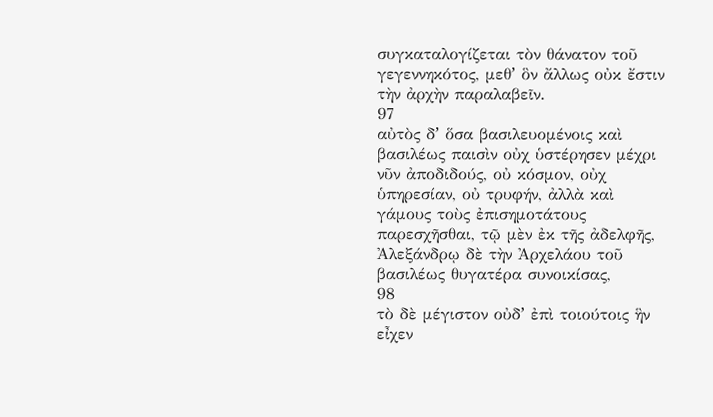συγκαταλογίζεται τὸν θάνατον τοῦ γεγεννηκότος, μεθʼ ὃν ἄλλως οὐκ ἔστιν τὴν ἀρχὴν παραλαβεῖν.
97
αὐτὸς δʼ ὅσα βασιλευομένοις καὶ βασιλέως παισὶν οὐχ ὑστέρησεν μέχρι νῦν ἀποδιδούς, οὐ κόσμον, οὐχ ὑπηρεσίαν, οὐ τρυφήν, ἀλλὰ καὶ γάμους τοὺς ἐπισημοτάτους παρεσχῆσθαι, τῷ μὲν ἐκ τῆς ἀδελφῆς, Ἀλεξάνδρῳ δὲ τὴν Ἀρχελάου τοῦ βασιλέως θυγατέρα συνοικίσας,
98
τὸ δὲ μέγιστον οὐδʼ ἐπὶ τοιούτοις ἣν εἶχεν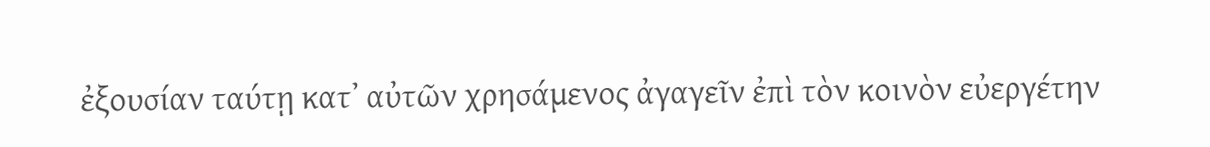ἐξουσίαν ταύτῃ κατʼ αὐτῶν χρησάμενος ἀγαγεῖν ἐπὶ τὸν κοινὸν εὐεργέτην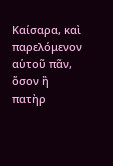Καίσαρα, καὶ παρελόμενον αὑτοῦ πᾶν, ὅσον ἢ πατὴρ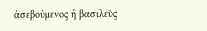ἀσεβούμενος ἢ βασιλεὺς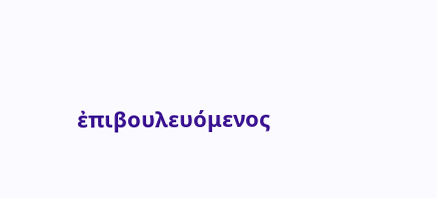ἐπιβουλευόμενος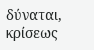δύναται, κρίσεως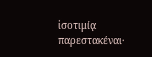ἰσοτιμίᾳ παρεστακέναι·